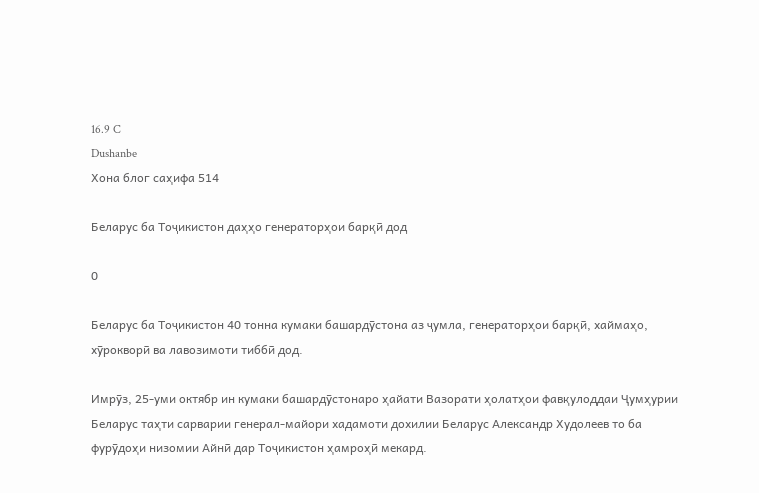16.9 C
Dushanbe
Хона блог саҳифа 514

Беларус ба Тоҷикистон даҳҳо генераторҳои барқӣ дод

0

Беларус ба Тоҷикистон 40 тонна кумаки башардӯстона аз ҷумла, генераторҳои барқӣ, хаймаҳо, хӯрокворӣ ва лавозимоти тиббӣ дод.

Имрӯз, 25-уми октябр ин кумаки башардӯстонаро ҳайати Вазорати ҳолатҳои фавқулоддаи Ҷумҳурии Беларус таҳти сарварии генерал-майори хадамоти дохилии Беларус Александр Худолеев то ба фурӯдоҳи низомии Айнӣ дар Тоҷикистон ҳамроҳӣ мекард.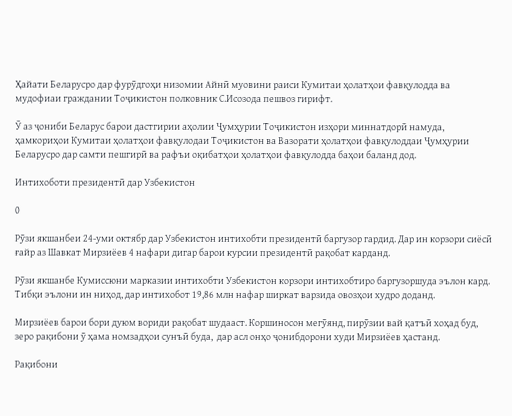Ҳайати Беларусро дар фурӯдгоҳи низомии Айнӣ муовини раиси Кумитаи ҳолатҳои фавқулодда ва мудофиаи граждании Тоҷикистон полковник С.Исозода пешвоз гирифт.

Ӯ аз ҷониби Беларус барои дастгирии аҳолии Ҷумҳурии Тоҷикистон изҳори миннатдорӣ намуда, ҳамкориҳои Кумитаи ҳолатҳои фавқулодаи Тоҷикистон ва Вазорати ҳолатҳои фавқулоддаи Ҷумҳурии Беларусро дар самти пешгирӣ ва рафъи оқибатҳои ҳолатҳои фавқулодда баҳои баланд дод.

Интихоботи президентӣ дар Узбекистон

0

Рӯзи якшанбеи 24-уми октябр дар Узбекистон интихобти президентӣ баргузор гардид. Дар ин корзори сиёсӣ ғайр аз Шавкат Мирзиёев 4 нафари дигар барои курсии президентӣ рақобат карданд.

Рӯзи якшанбе Кумиссюни марказии интихобти Узбекистон корзори интихобтиро баргузоршуда эълон кард. Тибқи эълони ин ниҳод, дар интихобот 19,86 млн нафар ширкат варзида овозҳои худро доданд.

Мирзиёев барои бори дуюм вориди рақобат шудааст. Коршиносон мегӯянд, пирӯзии вай қатъӣ хоҳад буд, зеро рақибони ӯ ҳама номзадҳои сунъӣ буда,  дар асл онҳо ҷонибдорони худи Мирзиёев ҳастанд.

Рақибони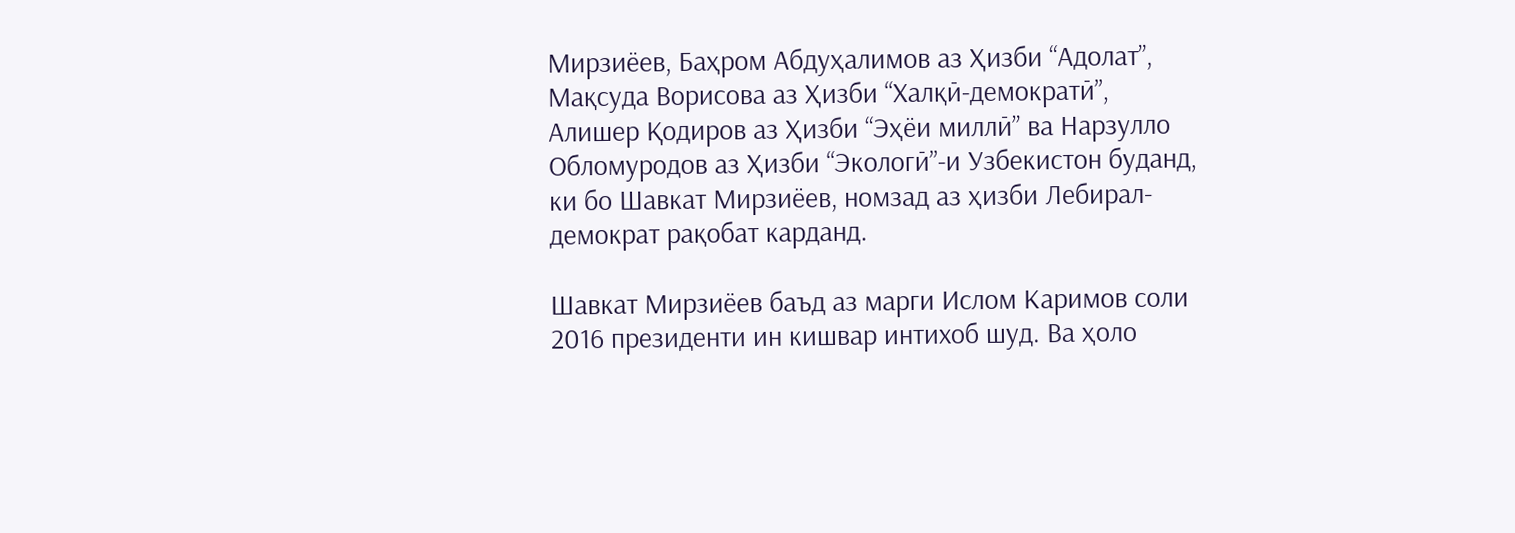Мирзиёев, Баҳром Абдуҳалимов аз Ҳизби “Адолат”, Мақсуда Ворисова аз Ҳизби “Халқӣ-демократӣ”, Алишер Қодиров аз Ҳизби “Эҳёи миллӣ” ва Нарзулло Обломуродов аз Ҳизби “Экологӣ”-и Узбекистон буданд, ки бо Шавкат Мирзиёев, номзад аз ҳизби Лебирал-демократ рақобат карданд.

Шавкат Мирзиёев баъд аз марги Ислом Каримов соли 2016 президенти ин кишвар интихоб шуд. Ва ҳоло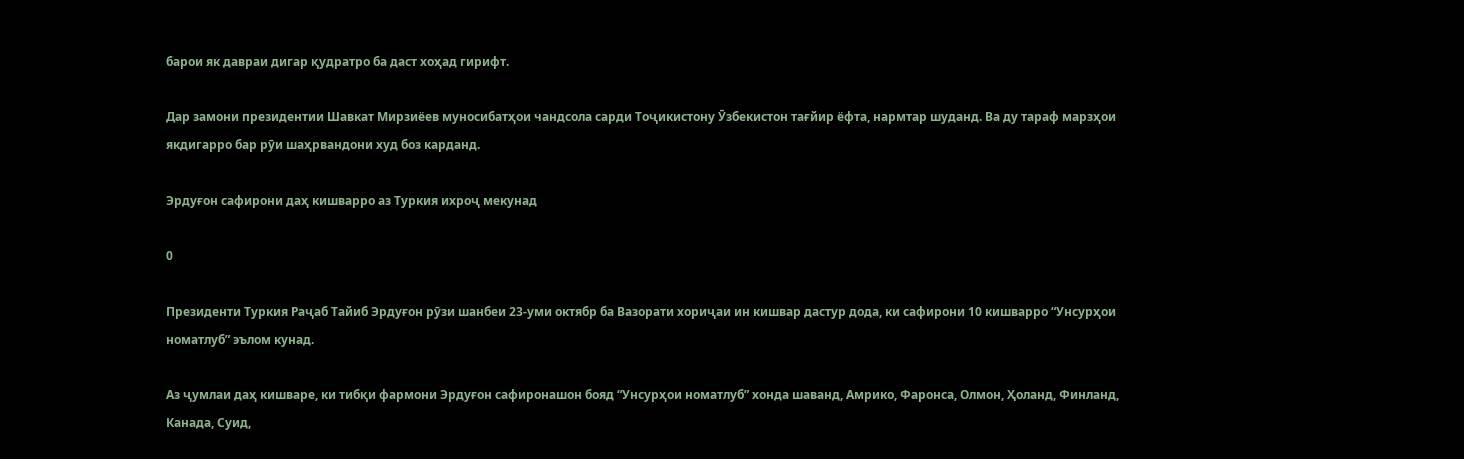барои як давраи дигар қудратро ба даст хоҳад гирифт.

Дар замони президентии Шавкат Мирзиёев муносибатҳои чандсола сарди Тоҷикистону Ӯзбекистон тағйир ёфта, нармтар шуданд. Ва ду тараф марзҳои якдигарро бар рӯи шаҳрвандони худ боз карданд.

Эрдуғон сафирони даҳ кишварро аз Туркия ихроҷ мекунад

0

Президенти Туркия Раҷаб Тайиб Эрдуғон рӯзи шанбеи 23-уми октябр ба Вазорати хориҷаи ин кишвар дастур дода, ки сафирони 10 кишварро “Унсурҳои номатлуб” эълом кунад.

Аз ҷумлаи даҳ кишваре, ки тибқи фармони Эрдуғон сафиронашон бояд “Унсурҳои номатлуб” хонда шаванд, Амрико, Фаронса, Олмон, Ҳоланд, Финланд, Канада, Суид,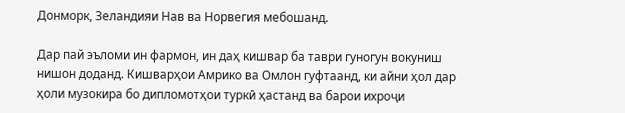Донморк, Зеландияи Нав ва Норвегия мебошанд.

Дар пай эъломи ин фармон, ин даҳ кишвар ба таври гуногун вокуниш нишон доданд. Кишварҳои Амрико ва Омлон гуфтаанд, ки айни ҳол дар ҳоли музокира бо дипломотҳои туркӣ ҳастанд ва барои ихроҷи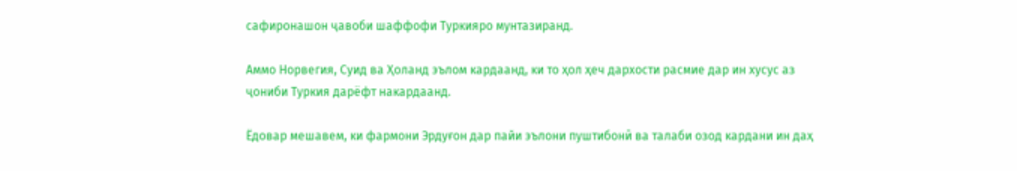сафиронашон ҷавоби шаффофи Туркияро мунтазиранд.

Аммо Норвегия, Суид ва Ҳоланд эълом кардаанд, ки то ҳол ҳеч дархости расмие дар ин хусус аз ҷониби Туркия дарёфт накардаанд.

Ёдовар мешавем, ки фармони Эрдуғон дар пайи эълони пуштибонӣ ва талаби озод кардани ин даҳ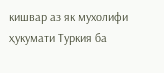кишвар аз як мухолифи ҳукумати Туркия ба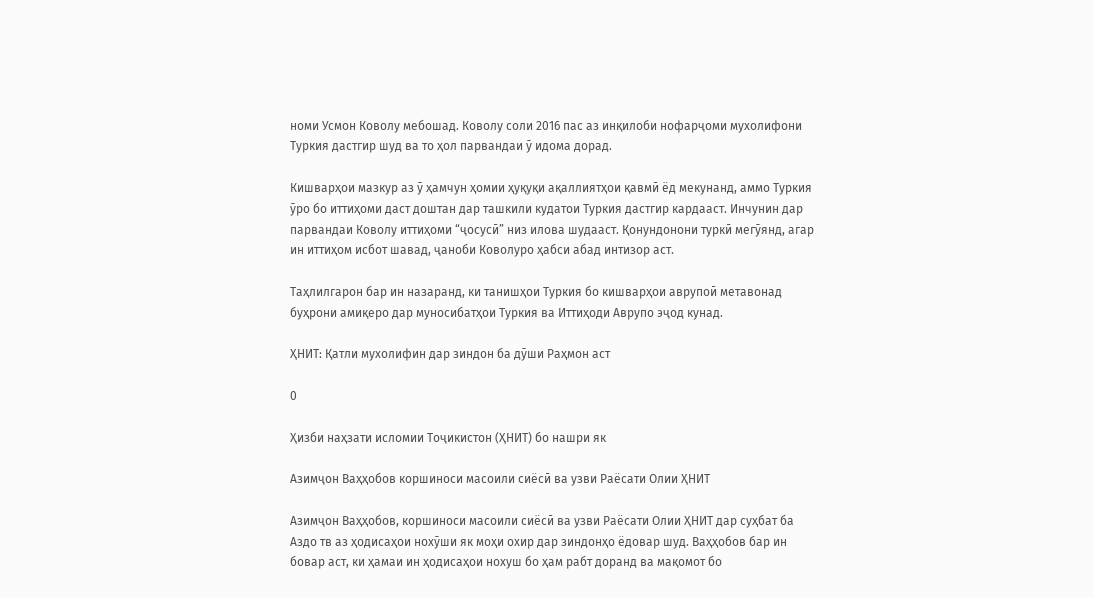номи Усмон Коволу мебошад. Коволу соли 2016 пас аз инқилоби нофарҷоми мухолифони Туркия дастгир шуд ва то ҳол парвандаи ӯ идома дорад.

Кишварҳои мазкур аз ӯ ҳамчун ҳомии ҳуқуқи ақаллиятҳои қавмӣ ёд мекунанд, аммо Туркия ӯро бо иттиҳоми даст доштан дар ташкили кудатои Туркия дастгир кардааст. Инчунин дар парвандаи Коволу иттиҳоми “ҷосусӣ” низ илова шудааст. Қонундонони туркӣ мегӯянд, агар ин иттиҳом исбот шавад, ҷаноби Коволуро ҳабси абад интизор аст.

Таҳлилгарон бар ин назаранд, ки танишҳои Туркия бо кишварҳои аврупоӣ метавонад буҳрони амиқеро дар муносибатҳои Туркия ва Иттиҳоди Аврупо эҷод кунад.

ҲНИТ: Қатли мухолифин дар зиндон ба дӯши Раҳмон аст

0

Ҳизби наҳзати исломии Тоҷикистон (ҲНИТ) бо нашри як

Азимҷон Ваҳҳобов коршиноси масоили сиёсӣ ва узви Раёсати Олии ҲНИТ

Азимҷон Ваҳҳобов, коршиноси масоили сиёсӣ ва узви Раёсати Олии ҲНИТ дар суҳбат ба Аздо тв аз ҳодисаҳои нохӯши як моҳи охир дар зиндонҳо ёдовар шуд. Ваҳҳобов бар ин бовар аст, ки ҳамаи ин ҳодисаҳои нохуш бо ҳам рабт доранд ва мақомот бо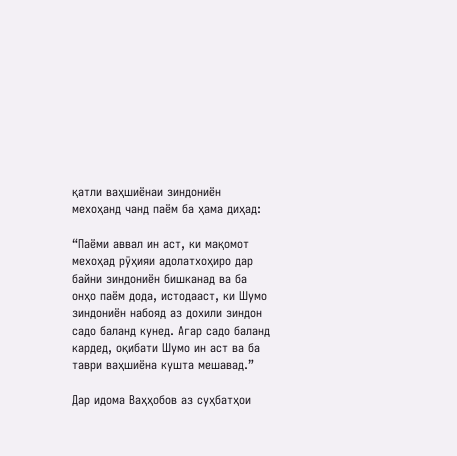қатли ваҳшиёнаи зиндониён мехоҳанд чанд паём ба ҳама диҳад:

“Паёми аввал ин аст, ки мақомот мехоҳад рӯҳияи адолатхоҳиро дар байни зиндониён бишканад ва ба онҳо паём дода, истодааст, ки Шумо зиндониён набояд аз дохили зиндон садо баланд кунед. Агар садо баланд кардед, оқибати Шумо ин аст ва ба таври ваҳшиёна кушта мешавад.”

Дар идома Ваҳҳобов аз суҳбатҳои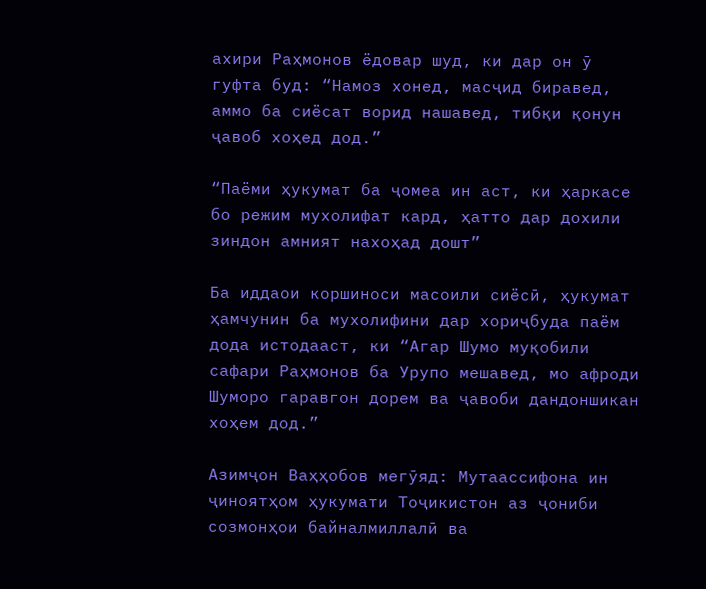ахири Раҳмонов ёдовар шуд, ки дар он ӯ гуфта буд: “Намоз хонед, масҷид биравед, аммо ба сиёсат ворид нашавед, тибқи қонун ҷавоб хоҳед дод.”

“Паёми ҳукумат ба ҷомеа ин аст, ки ҳаркасе бо режим мухолифат кард, ҳатто дар дохили зиндон амният нахоҳад дошт”

Ба иддаои коршиноси масоили сиёсӣ, ҳукумат ҳамчунин ба мухолифини дар хориҷбуда паём дода истодааст, ки “Агар Шумо муқобили сафари Раҳмонов ба Урупо мешавед, мо афроди Шуморо гаравгон дорем ва ҷавоби дандоншикан хоҳем дод.”

Азимҷон Ваҳҳобов мегӯяд: Мутаассифона ин ҷиноятҳом ҳукумати Тоҷикистон аз ҷониби созмонҳои байналмиллалӣ ва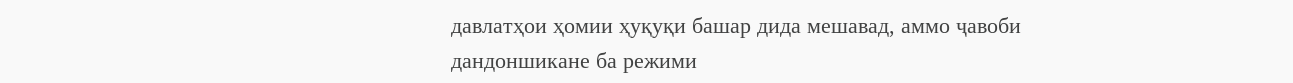давлатҳои ҳомии ҳуқуқи башар дида мешавад, аммо ҷавоби дандоншикане ба режими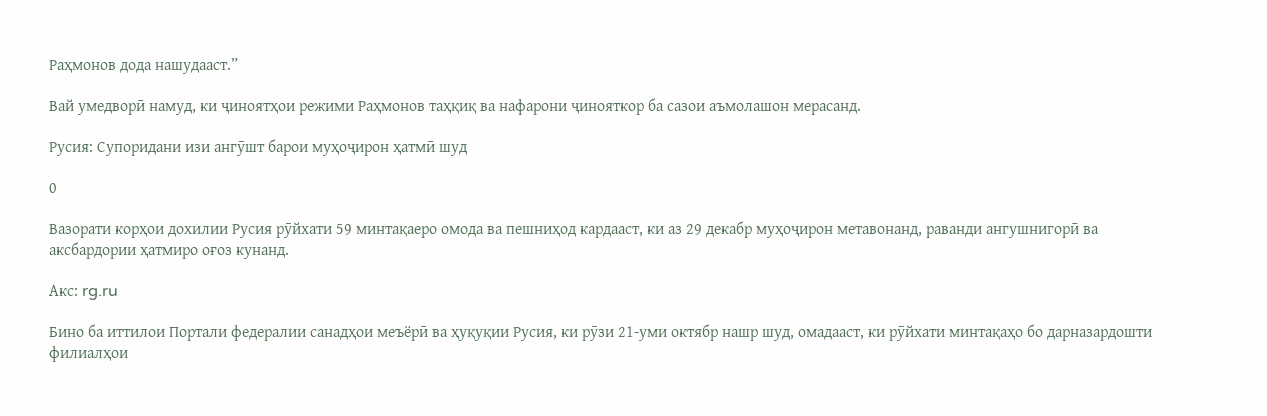Раҳмонов дода нашудааст.”

Вай умедворӣ намуд, ки ҷиноятҳои режими Раҳмонов таҳқиқ ва нафарони ҷинояткор ба сазои аъмолашон мерасанд.

Русия: Супоридани изи ангӯшт барои муҳоҷирон ҳатмӣ шуд

0

Вазорати корҳои дохилии Русия рӯйхати 59 минтақаеро омода ва пешниҳод кардааст, ки аз 29 декабр муҳоҷирон метавонанд, раванди ангушнигорӣ ва аксбардории ҳатмиро оғоз кунанд.

Акс: rg.ru

Бино ба иттилои Портали федералии санадҳои меъёрӣ ва ҳуқуқии Русия, ки рӯзи 21-уми октябр нашр шуд, омадааст, ки рӯйхати минтақаҳо бо дарназардошти филиалҳои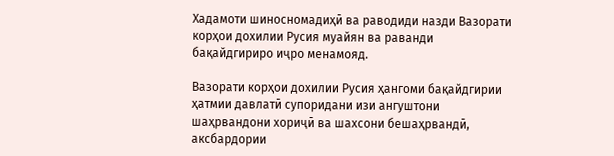Хадамоти шиносномадиҳӣ ва раводиди назди Вазорати корҳои дохилии Русия муайян ва раванди бақайдгириро иҷро менамояд.

Вазорати корҳои дохилии Русия ҳангоми бақайдгирии ҳатмии давлатӣ супоридани изи ангуштони шаҳрвандони хориҷӣ ва шахсони бешаҳрвандӣ, аксбардории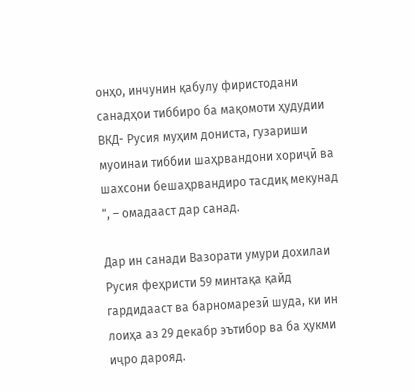онҳо, инчунин қабулу фиристодани санадҳои тиббиро ба мақомоти ҳудудии ВКД- Русия муҳим дониста, гузариши муоинаи тиббии шаҳрвандони хориҷӣ ва шахсони бешаҳрвандиро тасдиқ мекунад “, – омадааст дар санад.

Дар ин санади Вазорати умури дохилаи Русия феҳристи 59 минтақа қайд гардидааст ва барномарезӣ шуда, ки ин лоиҳа аз 29 декабр эътибор ва ба ҳукми иҷро дарояд.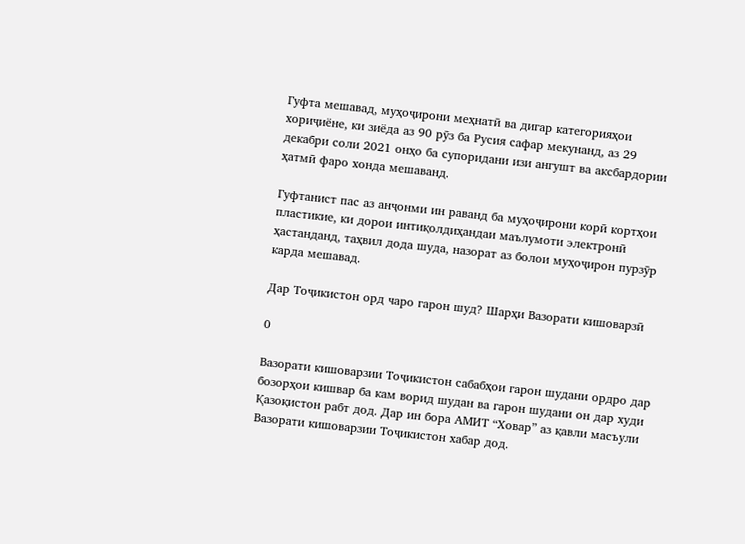Гуфта мешавад, муҳоҷирони меҳнатӣ ва дигар категорияҳои хориҷиёне, ки зиёда аз 90 рӯз ба Русия сафар мекунанд, аз 29 декабри соли 2021 онҳо ба супоридани изи ангушт ва аксбардории ҳатмӣ фаро хонда мешаванд.

Гуфтанист пас аз анҷонми ин раванд ба муҳоҷирони корӣ кортҳои пластикие, ки дорои интиқолдиҳандаи маълумоти электронӣ ҳастанданд, таҳвил дода шуда, назорат аз болои муҳоҷирон пурзӯр карда мешавад.

Дар Тоҷикистон орд чаро гарон шуд? Шарҳи Вазорати кишоварзӣ

0

Вазорати кишоварзии Тоҷикистон сабабҳои гарон шудани ордро дар бозорҳои кишвар ба кам ворид шудан ва гарон шудани он дар худи Қазоқистон рабт дод. Дар ин бора АМИТ “Ховар” аз қавли масъули Вазорати кишоварзии Тоҷикистон хабар дод.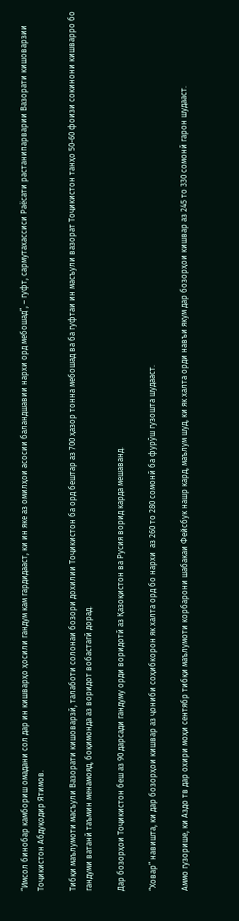“Имсол бинобар камбориш омадани сол дар ин кишварҳо ҳосили гандум кам гардидааст, ки ин яке аз омилҳои асосии баландшавии нархи орд мебошад”, – гуфт, сармутахассиси Раёсати растанипарварии Вазорати кишоварзии Тоҷикистон Абдуқодир Ятимов.

Тибқи маълумоти масъули Вазорати кишоварзӣ, талаботи солонаи бозори дохилии Тоҷикистон ба орд бештар аз 700 ҳазор тонна мебошад ва ба гуфтаи ин масъули вазорат Тоҷикистон танҳо 50-60 фоизи сокинони кишварро бо гандуми ватанӣ таъмин менамояд, боқимонда аз воридот вобастагӣ дорад.

Дар бозорҳои Тоҷикистон беш аз 90 дарсади гандуму орди воридотӣ аз Қазоқистон ва Русия ворид карда мешаванд.

“Ховар” навишта, ки дар бозорҳои кишвар аз ҷониби соҳибкорон як халта орд бо нархи  аз 260 то 280 сомонӣ ба фурӯш гузошта шудааст.

Аммо гузорише, ки Аздо тв дар охири моҳи сентябр тибқи маълумоти корбарони шабакаи Фейсбук нашр кард, маълум шуд, ки як халта орди навъи якум дар бозорҳои кишвар аз 245 то 330 сомонӣ гарон шудааст.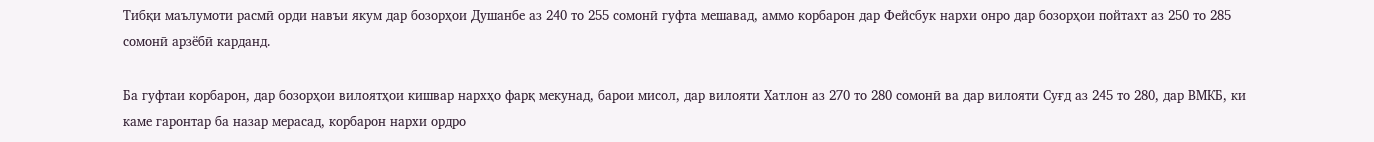Тибқи маълумоти расмӣ орди навъи якум дар бозорҳои Душанбе аз 240 то 255 сомонӣ гуфта мешавад, аммо корбарон дар Фейсбук нархи онро дар бозорҳои пойтахт аз 250 то 285 сомонӣ арзёбӣ карданд.

Ба гуфтаи корбарон, дар бозорҳои вилоятҳои кишвар нархҳо фарқ мекунад, барои мисол, дар вилояти Хатлон аз 270 то 280 сомонӣ ва дар вилояти Суғд аз 245 то 280, дар ВМКБ, ки каме гаронтар ба назар мерасад, корбарон нархи ордро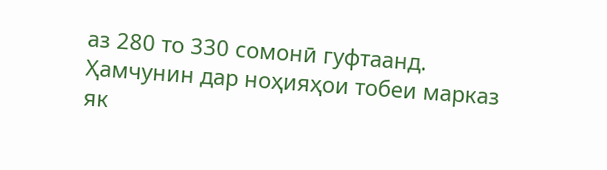аз 280 то 330 сомонӣ гуфтаанд. Ҳамчунин дар ноҳияҳои тобеи марказ як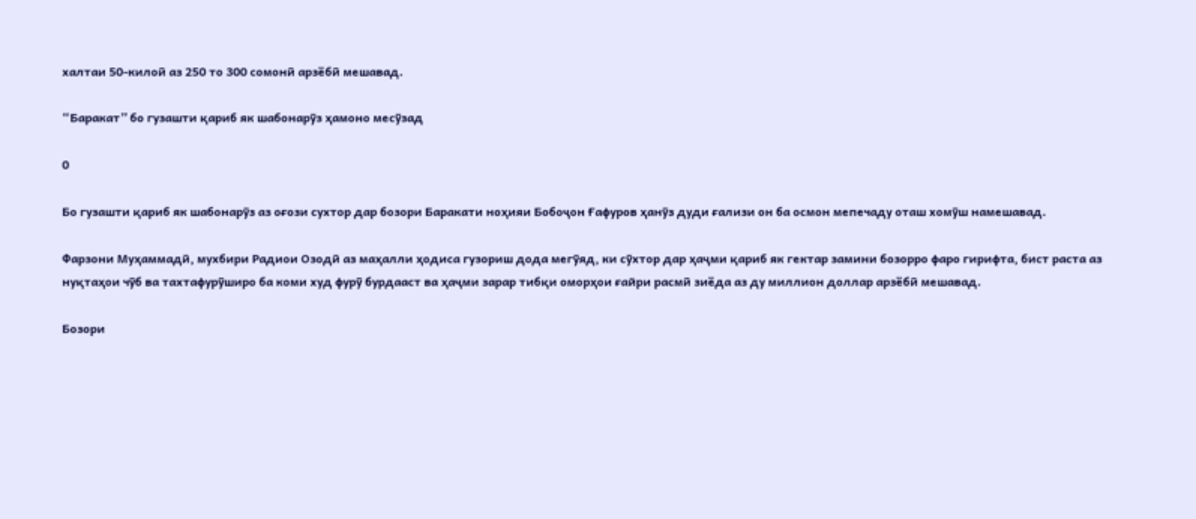халтаи 50-килоӣ аз 250 то 300 сомонӣ арзёбӣ мешавад.

“Баракат” бо гузашти қариб як шабонарӯз ҳамоно месӯзад

0

Бо гузашти қариб як шабонарӯз аз оғози сухтор дар бозори Баракати ноҳияи Бобоҷон Ғафуров ҳанӯз дуди ғализи он ба осмон мепечаду оташ хомӯш намешавад.

Фарзони Муҳаммадӣ, мухбири Радиои Озодӣ аз маҳалли ҳодиса гузориш дода мегӯяд, ки сӯхтор дар ҳаҷми қариб як гектар замини бозорро фаро гирифта, бист раста аз нуқтаҳои чӯб ва тахтафурӯширо ба коми худ фурӯ бурдааст ва ҳаҷми зарар тибқи оморҳои ғайри расмӣ зиёда аз ду миллион доллар арзёбӣ мешавад.

Бозори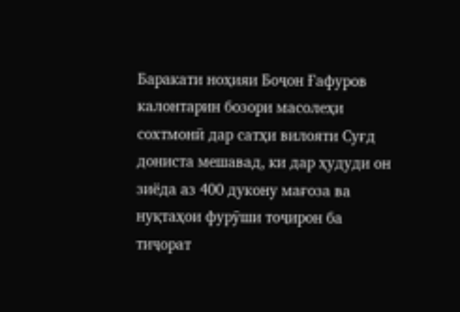Баракати ноҳияи Боҷон Ғафуров калонтарин бозори масолеҳи сохтмонӣ дар сатҳи вилояти Суғд дониста мешавад, ки дар ҳудуди он зиёда аз 400 дукону мағоза ва нуқтаҳои фурӯши тоҷирон ба тиҷорат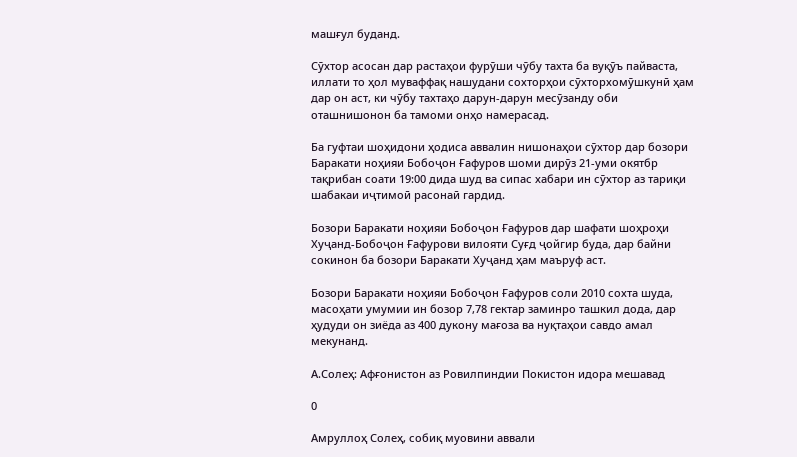машғул буданд.

Сӯхтор асосан дар растаҳои фурӯши чӯбу тахта ба вуқӯъ пайваста, иллати то ҳол муваффақ нашудани сохторҳои сӯхторхомӯшкунӣ ҳам дар он аст, ки чӯбу тахтаҳо дарун-дарун месӯзанду оби оташнишонон ба тамоми онҳо намерасад.

Ба гуфтаи шоҳидони ҳодиса аввалин нишонаҳои сӯхтор дар бозори Баракати ноҳияи Бобоҷон Ғафуров шоми дирӯз 21-уми окятбр тақрибан соати 19:00 дида шуд ва сипас хабари ин сӯхтор аз тариқи шабакаи иҷтимоӣ расонаӣ гардид.

Бозори Баракати ноҳияи Бобоҷон Ғафуров дар шафати шоҳроҳи Хуҷанд-Бобоҷон Ғафурови вилояти Суғд ҷойгир буда, дар байни сокинон ба бозори Баракати Хуҷанд ҳам маъруф аст.

Бозори Баракати ноҳияи Бобоҷон Ғафуров соли 2010 сохта шуда, масоҳати умумии ин бозор 7,78 гектар заминро ташкил дода, дар ҳудуди он зиёда аз 400 дукону мағоза ва нуқтаҳои савдо амал мекунанд.

А.Солеҳ: Афғонистон аз Ровилпиндии Покистон идора мешавад

0

Амруллоҳ Солеҳ, собиқ муовини аввали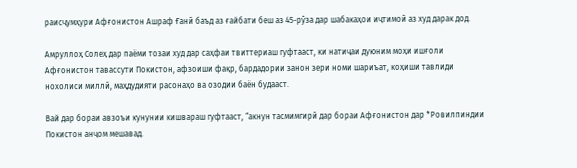раисҷумҳури Афғонистон Ашраф Ғанӣ баъд аз ғайбати беш аз 45-рӯза дар шабакаҳои иҷтимоӣ аз худ дарак дод.

Амруллоҳ Солеҳ дар паёми тозаи худ дар саҳфаи твиттериаш гуфтааст, ки натиҷаи дуюним моҳи ишғоли Афғонистон тавассути Покистон, афзоиши фақр, бардадории занон зери номи шариъат, коҳиши тавлиди нохолиси миллӣ, маҳдудияти расонаҳо ва озодии баён будааст.

Вай дар бораи авзоъи кунунии кишвараш гуфтааст, “акнун тасмимгирӣ дар бораи Афғонистон дар *Ровилпиндии Покистон анҷом мешавад.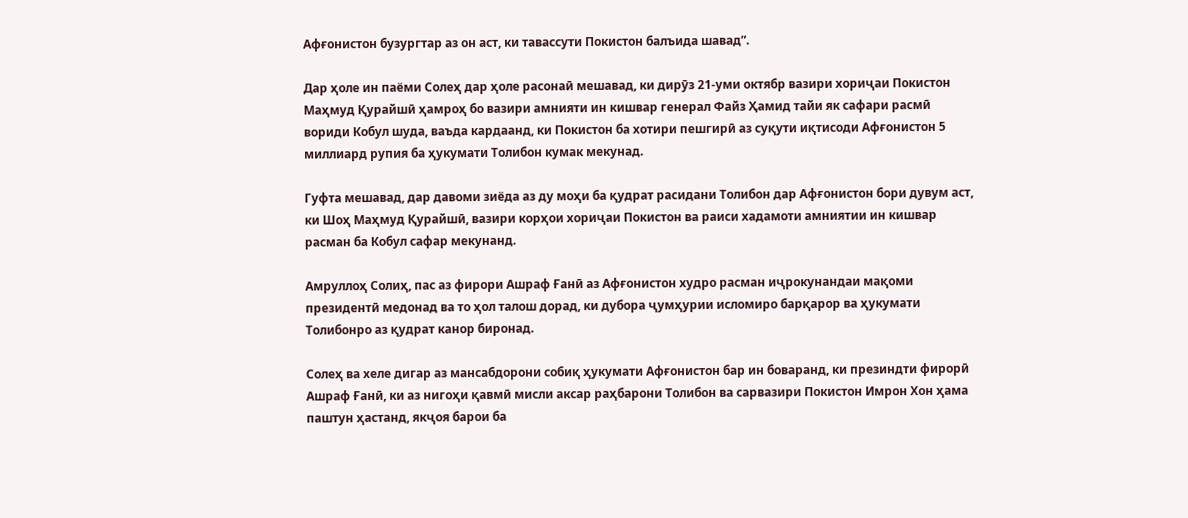Афғонистон бузургтар аз он аст, ки тавассути Покистон балъида шавад”.

Дар ҳоле ин паёми Солеҳ дар ҳоле расонаӣ мешавад, ки дирӯз 21-уми октябр вазири хориҷаи Покистон Маҳмуд Қурайшӣ ҳамроҳ бо вазири амнияти ин кишвар генерал Файз Ҳамид тайи як сафари расмӣ вориди Кобул шуда, ваъда кардаанд, ки Покистон ба хотири пешгирӣ аз суқути иқтисоди Афғонистон 5 миллиард рупия ба ҳукумати Толибон кумак мекунад.

Гуфта мешавад, дар давоми зиёда аз ду моҳи ба қудрат расидани Толибон дар Афғонистон бори дувум аст, ки Шоҳ Маҳмуд Қурайшӣ, вазири корҳои хориҷаи Покистон ва раиси хадамоти амниятии ин кишвар расман ба Кобул сафар мекунанд.

Амруллоҳ Солиҳ, пас аз фирори Ашраф Ғанӣ аз Афғонистон худро расман иҷрокунандаи мақоми президентӣ медонад ва то ҳол талош дорад, ки дубора ҷумҳурии исломиро барқарор ва ҳукумати Толибонро аз қудрат канор биронад.

Солеҳ ва хеле дигар аз мансабдорони собиқ ҳукумати Афғонистон бар ин боваранд, ки презиндти фирорӣ Ашраф Ғанӣ, ки аз нигоҳи қавмӣ мисли аксар раҳбарони Толибон ва сарвазири Покистон Имрон Хон ҳама паштун ҳастанд, якҷоя барои ба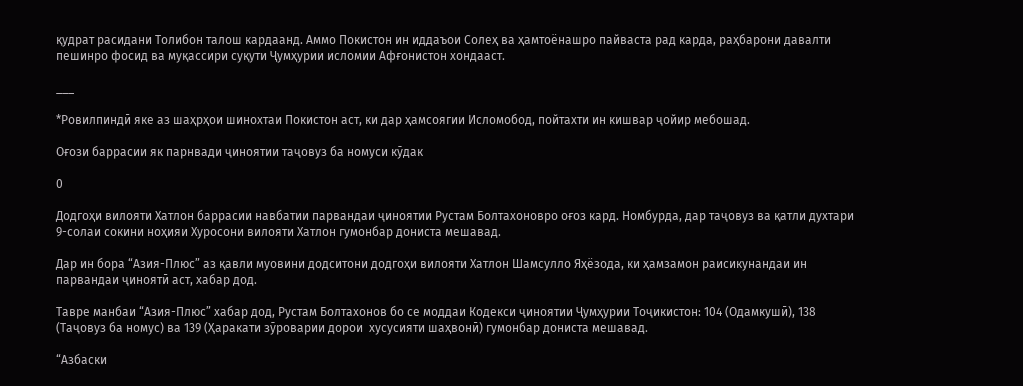қудрат расидани Толибон талош кардаанд. Аммо Покистон ин иддаъои Солеҳ ва ҳамтоёнашро пайваста рад карда, раҳбарони давалти пешинро фосид ва муқассири суқути Ҷумҳурии исломии Афғонистон хондааст.

___

*Ровилпиндӣ яке аз шаҳрҳои шинохтаи Покистон аст, ки дар ҳамсоягии Исломобод, пойтахти ин кишвар ҷойир мебошад.

Оғози баррасии як парнвади ҷиноятии таҷовуз ба номуси кӯдак

0

Додгоҳи вилояти Хатлон баррасии навбатии парвандаи ҷиноятии Рустам Болтахоновро оғоз кард. Номбурда, дар таҷовуз ва қатли духтари 9-солаи сокини ноҳияи Хуросони вилояти Хатлон гумонбар дониста мешавад.

Дар ин бора “Азия-Плюс” аз қавли муовини додситони додгоҳи вилояти Хатлон Шамсулло Яҳёзода, ки ҳамзамон раисикунандаи ин парвандаи ҷиноятӣ аст, хабар дод.

Тавре манбаи “Азия-Плюс” хабар дод, Рустам Болтахонов бо се моддаи Кодекси ҷиноятии Ҷумҳурии Тоҷикистон: 104 (Одамкушӣ), 138 (Таҷовуз ба номус) ва 139 (Ҳаракати зӯроварии дорои  хусусияти шаҳвонӣ) гумонбар дониста мешавад.

“Азбаски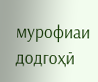мурофиаи додгоҳӣ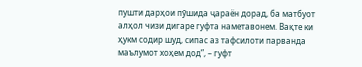пушти дарҳои пӯшида ҷараён дорад, ба матбуот алҳол чизи дигаре гуфта наметавонем. Вақте ки ҳукм содир шуд, сипас аз тафсилоти парванда маълумот хоҳем дод”, – гуфт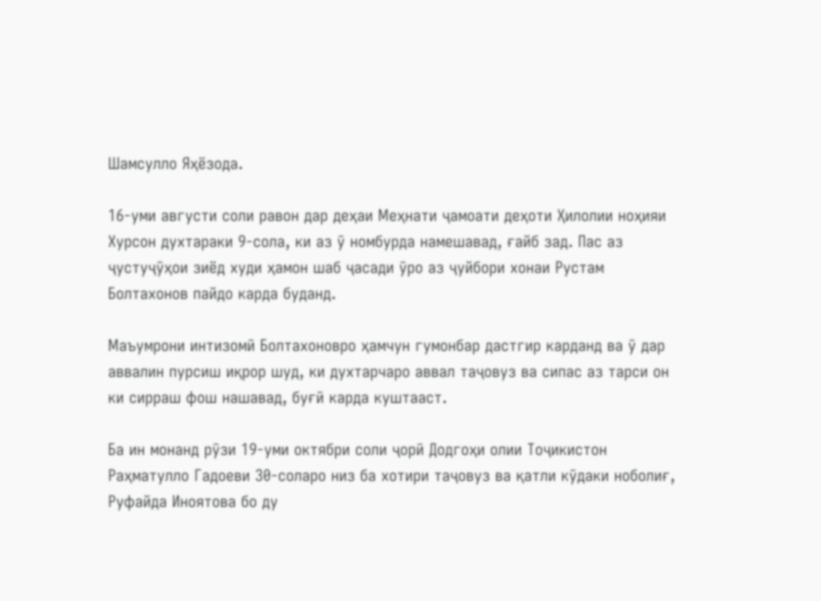Шамсулло Яҳёзода.

16-уми августи соли равон дар деҳаи Меҳнати ҷамоати деҳоти Ҳилолии ноҳияи Хурсон духтараки 9-сола, ки аз ӯ номбурда намешавад, ғайб зад. Пас аз ҷустуҷӯҳои зиёд худи ҳамон шаб ҷасади ӯро аз ҷуйбори хонаи Рустам Болтахонов пайдо карда буданд.

Маъумрони интизомӣ Болтахоновро ҳамчун гумонбар дастгир карданд ва ӯ дар аввалин пурсиш иқрор шуд, ки духтарчаро аввал таҷовуз ва сипас аз тарси он ки сирраш фош нашавад, буғӣ карда куштааст.

Ба ин монанд рӯзи 19-уми октябри соли ҷорӣ Додгоҳи олии Тоҷикистон Раҳматулло Гадоеви 30-соларо низ ба хотири таҷовуз ва қатли кӯдаки ноболиғ, Руфайда Иноятова бо ду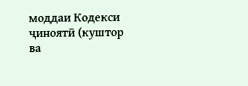моддаи Кодекси ҷиноятӣ (куштор ва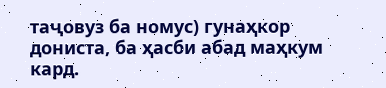таҷовуз ба номус) гунаҳкор дониста, ба ҳасби абад маҳкум кард.